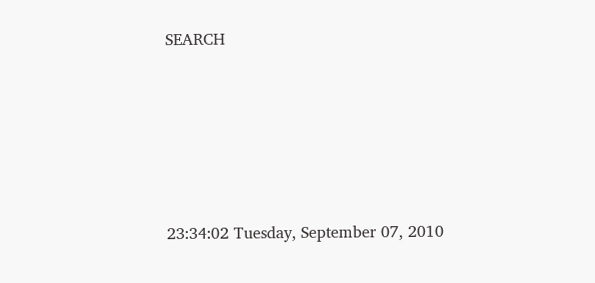SEARCH





23:34:02 Tuesday, September 07, 2010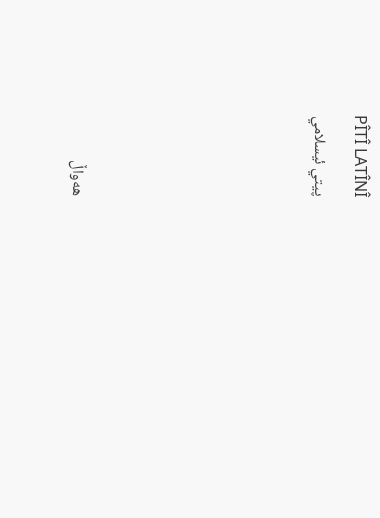PÎTÎ LATÎNÎ
پيتي ئيسلامي





هه‌واڵ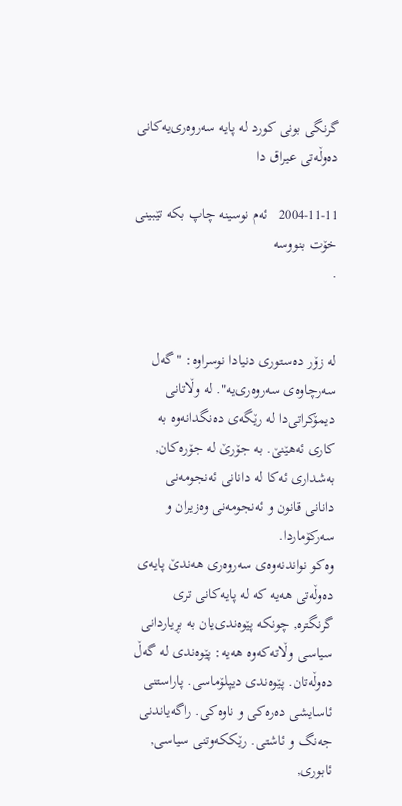گرنگی‌ بونی‌ كورد له‌ پایه‌ سه‌روه‌ری‌یه‌كانی‌ ده‌وڵه‌تی‌ عیراق دا

2004-11-11   ئه‌م نوسینه چاپ بكه تێبینی خۆت بنووسه
.


له‌ زۆر ده‌ستوری‌ دنیادا نوسراوه‌: "گه‌ل سه‌رچاوه‌ی‌ سه‌روه‌ری‌یه‌". له‌ وڵاتانی‌ دیمۆكراتی‌دا له‌ رێگه‌ی‌ ده‌نگدانه‌وه‌ به‌ كاری‌ ئه‌هێنێ‌. به‌ جۆرێ‌ له‌ جۆره‌كان, به‌شداری‌ ئه‌كا له‌ دانانی‌ ئه‌نجومه‌نی‌ دانانی‌ قانون و ئه‌نجومه‌نی‌ وه‌زیران و سه‌ركۆماردا.
وه‌كو نواندنه‌وه‌ی‌ سه‌روه‌ری‌ هه‌ندێ‌ پایه‌ی‌ ده‌وڵه‌تی‌ هه‌یه‌ كه‌ له‌ پایه‌كانی‌ تری‌ گرنگتره‌, چونكه‌ پێوه‌ندی‌یان به‌ بڕیاردانی‌ سیاسی‌ وڵاته‌كه‌وه‌ هه‌یه‌: پێوه‌ندی‌ له‌ گه‌ڵ‌ ده‌وڵه‌تان. پێوه‌ندی‌ دیپلۆماسی‌. پاراستنی‌ ئاسایشی‌ ده‌ره‌كی‌ و ناوه‌كی‌. راگه‌یاندنی‌ جه‌نگ و ئاشتی‌. رێككه‌وتنی‌ سیاسی‌, ئابوری‌,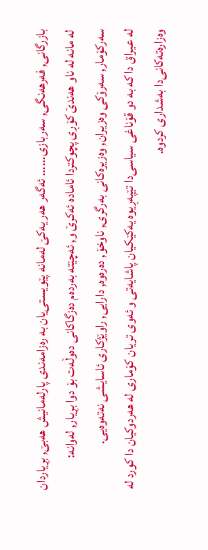بازرگانی‌, فه‌رهه‌نگی‌, سه‌ربازی‌...... ئه‌گه‌ر هه‌ر یه‌كێ‌ له‌مانه‌ پێویستی‌یان به‌ ره‌زامه‌ندی‌ پارله‌مانیش هه‌بێ‌, بڕیاردان له‌ مانه‌ له‌ ناو هه‌ندێ‌ كۆڕی‌ پچوكتردا ئاماده‌ ئه‌كرێ‌ و, ئه‌چێته‌ به‌رده‌م ده‌زگاكانی‌ ده‌وڵه‌ت بۆ دوا بڕیار, له‌وانه‌: سه‌ركۆمار, سه‌رۆكی‌ وه‌زیران, وه‌زیره‌كانی‌ به‌رگری‌, ناوخۆ, ده‌ره‌وه‌, دارایی‌, راوێژكاری‌ ئاسایشی‌ نه‌ته‌وه‌یی‌.
له‌ عیراق دا كه‌ به‌ دو قۆناغی‌ سیاسی‌دا تێپه‌ڕیوه‌ یه‌كێكیان پاشایه‌تی‌ و ئه‌وی‌ تریان كۆماری‌ له‌ هه‌ردوكیان دا كورد له‌ وه‌زاره‌ته‌كانی‌دا به‌شداری‌ كردوه‌.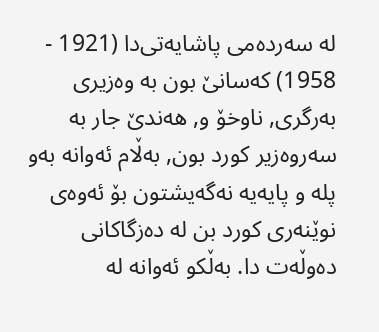له‌ سه‌رده‌می‌ پاشایه‌تی‌دا (1921 - 1958) كه‌سانێ‌ بون به‌ وه‌زیری‌ به‌رگری‌, ناوخۆ و, هه‌ندێ‌ جار به‌ سه‌روه‌زیر كورد بون, به‌ڵام ئه‌وانه‌ به‌و پله‌ و پایه‌یه‌ نه‌گه‌یشتون بۆ ئه‌وه‌ی‌ نوێنه‌ری‌ كورد بن له‌ ده‌زگاكانی‌ ده‌وڵه‌ت دا. به‌ڵكو ئه‌وانه‌ له‌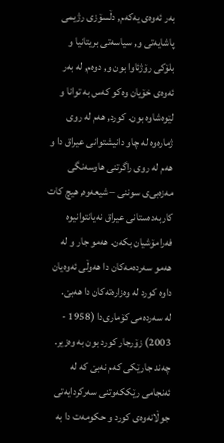به‌ر ئه‌وه‌ی‌ یه‌كه‌م, دڵسۆزی‌ رژیمی‌ پاشایه‌تی‌ و, سیاسه‌تی‌ بریتانیا و بلۆكی‌ رۆژئاوا بون و, دوه‌م, له‌ به‌ر ئه‌وه‌ی‌ خۆیان وه‌كو كه‌س به‌ توانا و لێوه‌شاوه‌ بون. كورد, هه‌م له‌ روی‌ ژماره‌وه‌ له‌ چاو دانیشتوانی‌ عیراق دا و هه‌م له‌ روی‌ راگرتنی‌ هاوسه‌نگی‌ مه‌زه‌بی‌ی‌ سوننی‌ – شیعه‌وه‌, هیچ كات كاربه‌ده‌ستانی‌ عیراق نه‌یانتوانیوه‌ فه‌رامۆشیان بكه‌ن. هه‌مو جار و له‌ هه‌مو سه‌رده‌مه‌كان دا هه‌وڵی‌ ئه‌وه‌یان داوه‌ كورد له‌ وه‌زاره‌ته‌كان دا هه‌بێ‌.
له‌ سه‌رده‌می‌ كۆماری‌دا (1958 - 2003) زۆرجار كورد بون به‌ وه‌زیر. چه‌ند جارێكی‌ كه‌م نه‌بێ‌ كه‌ له‌ ئه‌نجامی‌ رێككه‌وتنی‌ سه‌ركردایه‌تی‌ جوڵانه‌وه‌ی‌ كورد و حكومه‌ت دا به‌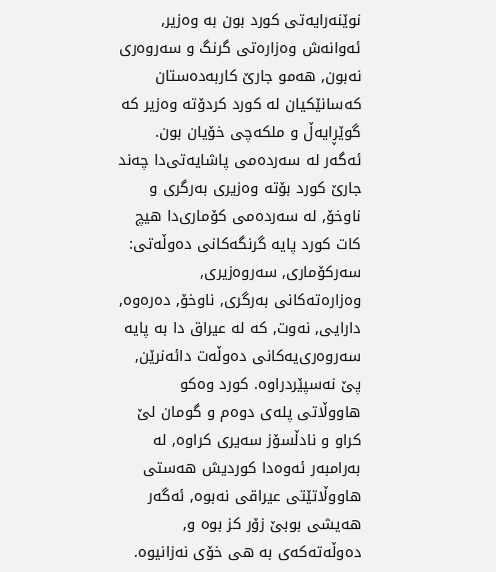نوێنه‌رایه‌تی‌ كورد بون به‌ وه‌زیر, ئه‌وانه‌ش وه‌زاره‌تی‌ گرنگ و سه‌روه‌ری‌ نه‌بون, هه‌مو جارێ‌ كاربه‌ده‌ستان كه‌سانێكیان له‌ كورد كردۆته‌ وه‌زیر كه‌ گوێڕایه‌ڵ‌ و ملكه‌چی‌ خۆیان بون.
ئه‌گه‌ر له‌ سه‌رده‌می‌ پاشایه‌تی‌دا چه‌ند جارێ‌ كورد بۆته‌ وه‌زیری‌ به‌رگری‌ و ناوخۆ, له‌ سه‌رده‌می‌ كۆماری‌دا هیچ كات كورد پایه‌ گرنگه‌كانی‌ ده‌وڵه‌تی‌: سه‌ركۆماری‌, سه‌روه‌زیری‌, وه‌زاره‌ته‌كانی‌ به‌رگری‌, ناوخۆ, ده‌ره‌وه‌, دارایی‌, نه‌وت, كه‌ له‌ عیراق دا به‌ پایه‌ سه‌روه‌ری‌یه‌كانی‌ ده‌وڵه‌ت دائه‌نرێن, پێ‌ نه‌سپێردراوه‌. كورد وه‌كو هاووڵاتی‌ پله‌ی‌ دوه‌م و گومان لێ‌ كراو و نادڵسۆز سه‌یری‌ كراوه‌, له‌ به‌رامبه‌ر ئه‌وه‌دا كوردیش هه‌ستی‌ هاووڵاتێتی‌ عیراقی‌ نه‌بوه‌, ئه‌گه‌ر هه‌یشی‌ بوبێ‌ زۆر كز بوه‌ و, ده‌وڵه‌ته‌كه‌ی‌ به‌ هی‌ خۆی‌ نه‌زانیوه‌.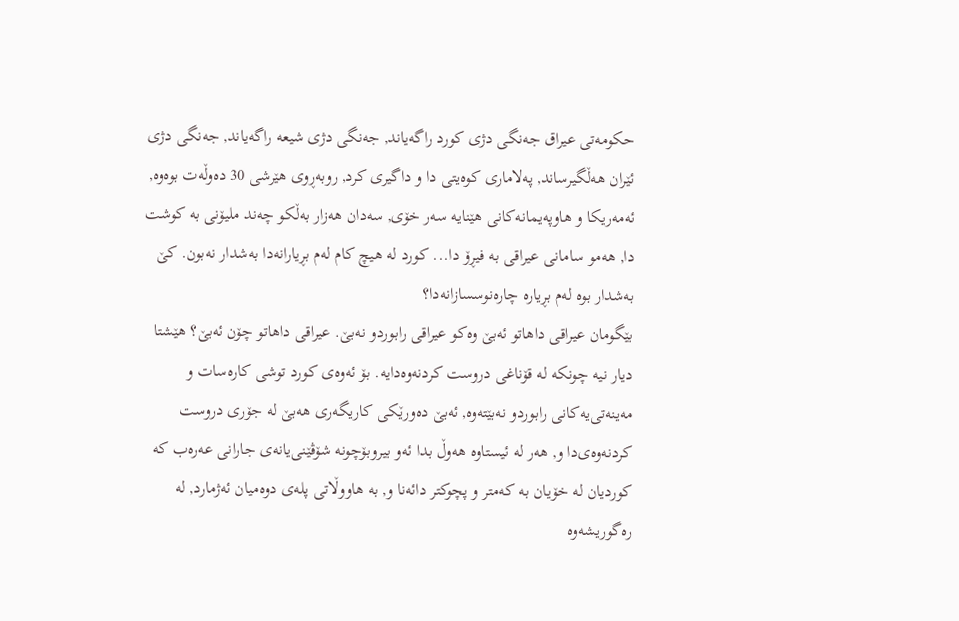حكومه‌تی‌ عیراق جه‌نگی‌ دژی‌ كورد راگه‌یاند, جه‌نگی‌ دژی‌ شیعه‌ راگه‌یاند, جه‌نگی‌ دژی‌ ئێران هه‌ڵگیرساند, په‌لاماری‌ كوه‌یتی‌ دا و داگیری‌ كرد, روبه‌ڕوی‌ هێرشی‌ 30 ده‌وڵه‌ت بوه‌وه‌, ئه‌مه‌ریكا و هاوپه‌یمانه‌كانی‌ هێنایه‌ سه‌ر خۆی‌, سه‌دان هه‌زار به‌ڵكو چه‌ند ملیۆنی‌ به‌ كوشت دا, هه‌مو سامانی‌ عیراقی‌ به‌ فیڕۆ دا... كورد له‌ هیچ كام له‌م بڕیارانه‌دا به‌شدار نه‌بون. كێ‌ به‌شدار بوه‌ له‌م بڕیاره‌ چاره‌نوسسازانه‌دا؟
بێگومان عیراقی‌ داهاتو ئه‌بێ‌ وه‌كو عیراقی‌ رابوردو نه‌بێ‌. عیراقی‌ داهاتو چۆن ئه‌بێ‌؟ هێشتا دیار نیه‌ چونكه‌ له‌ قۆناغی‌ دروست كردنه‌وه‌دایه‌. بۆ ئه‌وه‌ی‌ كورد توشی‌ كاره‌سات و مه‌ینه‌تی‌یه‌كانی‌ رابوردو نه‌بێته‌وه‌, ئه‌بێ‌ ده‌ورێكی‌ كاریگه‌ری‌ هه‌بێ‌ له‌ جۆری‌ دروست كردنه‌وه‌ی‌دا و, هه‌ر له‌ ئیستاوه‌ هه‌وڵ‌ بدا ئه‌و بیروبۆچونه‌ شۆڤێنی‌یانه‌ی‌ جارانی‌ عه‌ره‌ب كه‌ كوردیان له‌ خۆیان به‌ كه‌متر و پچوكتر دائه‌نا و, به‌ هاووڵاتی‌ پله‌ی‌ دوه‌میان ئه‌ژمارد, له‌ ره‌گوریشه‌وه‌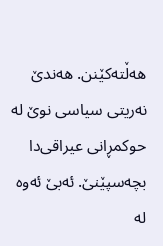هه‌ڵته‌كێنن. هه‌ندێ‌ نه‌ریتی‌ سیاسی‌ نوێ‌ له‌ حوكمڕانی‌ عیراقی‌دا بچه‌سپێنێ‌. ئه‌بێ‌ ئه‌وه‌ له‌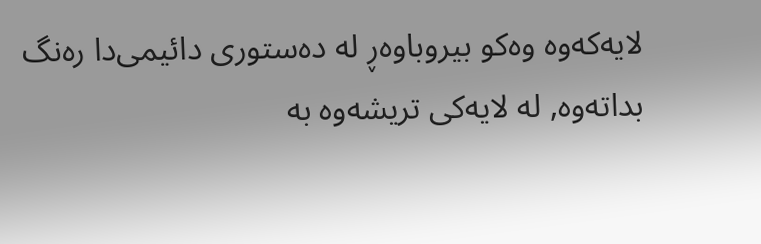لایه‌كه‌وه‌ وه‌كو بیروباوه‌ڕ له‌ ده‌ستوری‌ دائیمی‌دا ره‌نگ بداته‌وه‌, له‌ لایه‌كی‌ تریشه‌وه‌ به‌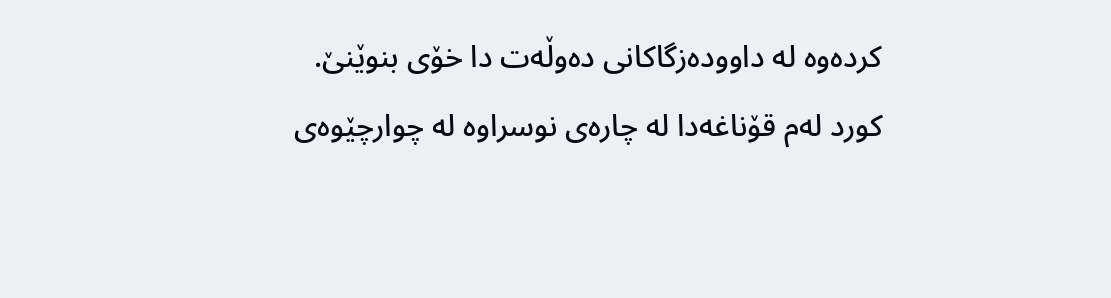كرده‌وه‌ له‌ داووده‌زگاكانی‌ ده‌وڵه‌ت دا خۆی‌ بنوێنێ‌.
كورد له‌م قۆناغه‌دا له‌ چاره‌ی‌ نوسراوه‌ له‌ چوارچێوه‌ی‌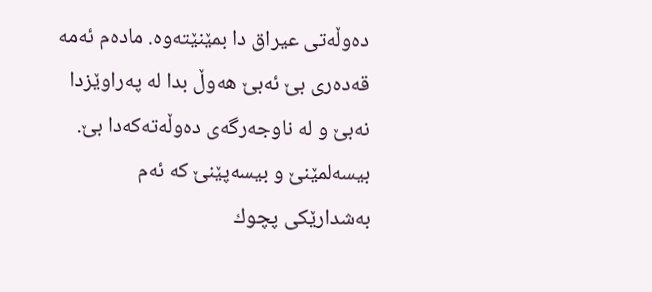ده‌وڵه‌تی‌ عیراق دا بمێنێته‌وه‌. ماده‌م ئه‌مه‌ قه‌ده‌ری‌ بێ‌ ئه‌بێ‌ هه‌وڵ‌ بدا له‌ په‌راوێزدا نه‌بێ‌ و له‌ ناوجه‌رگه‌ی‌ ده‌وڵه‌ته‌كه‌دا بێ‌. بیسه‌لمێنێ‌ و بیسه‌پێنێ‌ كه‌ ئه‌م به‌شدارێكی‌ پچوك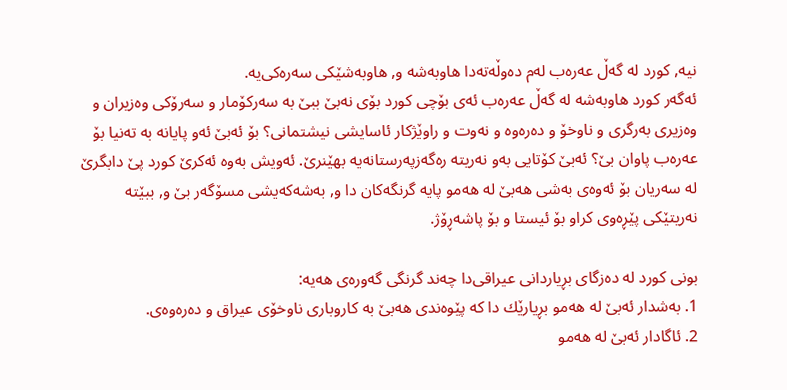نیه‌, كورد له‌ گه‌ڵ‌ عه‌ره‌ب له‌م ده‌وڵه‌ته‌دا هاوبه‌شه‌ و, هاوبه‌شێكی‌ سه‌ره‌كی‌یه‌.
ئه‌گه‌ر كورد هاوبه‌شه‌ له‌ گه‌ڵ‌ عه‌ره‌ب ئه‌ی‌ بۆچی‌ كورد بۆی‌ نه‌بێ‌ ببێ‌ به‌ سه‌ركۆمار و سه‌رۆكی‌ وه‌زیران و وه‌زیری‌ به‌رگری‌ و ناوخۆ و ده‌ره‌وه‌ و نه‌وت و راوێژكار ئاسایشی‌ نیشتمانی‌؟ بۆ ئه‌بێ‌ ئه‌و پایانه‌ به‌ ته‌نیا بۆ عه‌ره‌ب پاوان بێ‌؟ ئه‌بێ‌ كۆتایی‌ به‌و نه‌ریته‌ ره‌گه‌زپه‌رستانه‌یه‌ بهێنرێ‌. ئه‌ویش به‌وه‌ ئه‌كرێ‌ كورد پێ‌ دابگرێ‌ له‌ سه‌ریان بۆ ئه‌وه‌ی‌ به‌شی‌ هه‌بێ‌ له‌ هه‌مو پایه‌ گرنگه‌كان دا و, به‌شه‌كه‌یشی‌ مسۆگه‌ر بێ‌ و, ببێته‌ نه‌ریتێكی‌ پێڕه‌وی‌ كراو بۆ ئیستا و بۆ پاشه‌ڕۆژ.

بونی‌ كورد له‌ ده‌زگای‌ بڕیاردانی‌ عیراقی‌دا چه‌ند گرنگی‌ گه‌وره‌ی‌ هه‌یه‌:
1. به‌شدار ئه‌بێ‌ له‌ هه‌مو بڕیارێك دا كه‌ پێوه‌ندی‌ هه‌بێ‌ به‌ كاروباری‌ ناوخۆی‌ عیراق و ده‌ره‌وه‌ی‌.
2. ئاگادار ئه‌بێ‌ له‌ هه‌مو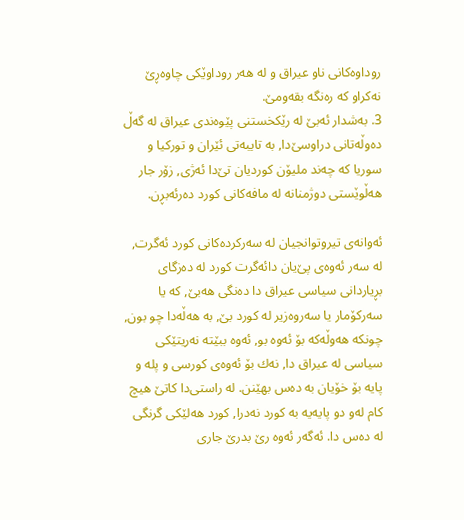روداوه‌كانی‌ ناو عیراق و له‌ هه‌ر روداوێكی‌ چاوه‌ڕێ‌ نه‌كراو كه‌ ره‌نگه‌ بقه‌ومێ‌.
3. به‌شدار ئه‌بێ‌ له‌ رێكخستنی‌ پێوه‌ندی‌ عیراق له‌ گه‌ڵ‌ ده‌وڵه‌تانی‌ دراوسێ‌دا, به‌ تایبه‌تی‌ ئێران و توركیا و سوریا كه‌ چه‌ند ملیۆن كوردیان تێ‌دا ئه‌ژی‌, زۆر جار هه‌ڵوێستی‌ دوژمنانه‌ له‌ مافه‌كانی‌ كورد ده‌رئه‌بڕن.

ئه‌وانه‌ی‌ تیروتوانجیان له‌ سه‌ركرده‌كانی‌ كورد ئه‌گرت, له‌ سه‌ر ئه‌وه‌ی‌ پێ‌یان دائه‌گرت كورد له‌ ده‌زگای‌ بڕیاردانی‌ سیاسی‌ عیراق دا ده‌نگی‌ هه‌بێ‌, كه‌ یا سه‌ركۆمار یا سه‌روه‌زیر له‌ كورد بێ‌, به‌ هه‌ڵه‌دا چو بون, چونكه‌ هه‌وڵه‌كه‌ بۆ ئه‌وه‌ بو, ئه‌وه‌ ببێته‌ نه‌ریتێكی‌ سیاسی‌ له‌ عیراق دا, نه‌ك بۆ ئه‌وه‌ی‌ كورسی‌ و پله‌ و پایه‌ بۆ خۆیان به‌ ده‌س بهێنن. له‌ راستی‌دا كاتێ‌ هیچ كام له‌و دو پایه‌یه‌ به‌ كورد نه‌درا, كورد هه‌لێكی‌ گرنگی‌ له‌ ده‌س دا. ئه‌گه‌ر ئه‌وه‌ رێ‌ بدرێ‌ جاری‌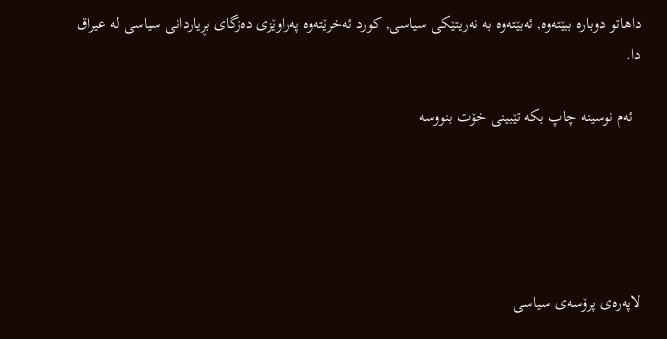داهاتو دوباره‌ ببێته‌وه‌, ئه‌بێته‌وه‌ به‌ نه‌ریتێكی‌ سیاسی‌, كورد ئه‌خرێته‌وه‌ په‌راوێزی‌ ده‌زگای‌ بڕیاردانی‌ سیاسی‌ له‌ عیراق دا.

  ئه‌م نوسینه چاپ بكه تێبینی خۆت بنووسه





لاپه‌ره‌ی پرۆسه‌ی سیاسی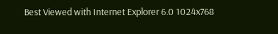Best Viewed with Internet Explorer 6.0 1024x768